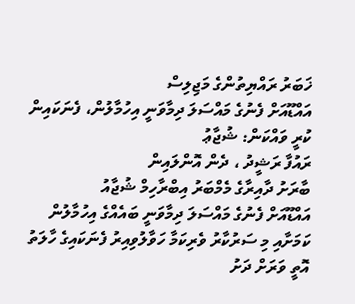ޚަބަރު ރައްޔިތުންގެ މަޖިލިސް
އައްޑޫއަށް ފެނުގެ މައްސަލަ ދިމާވަނީ އިހުމާލުން، ފެނަކައިން ކުރީ ވައްކަން: ޝުޖާޢު
ރައުފާ ރަޝީދު ، ދެން އޮންލައިން
ބާރަށު ދާއިރާގެ މެމްބަރު އިބްރާހިމް ޝުޖާއު
އައްޑޫއަށް ފެނުގެ މައްސަލަ ދިމާވަނީ ބައެއްގެ އިހުމާލުން ކަމަށާއި މި ސަރުކާރު ވެރިކަމާ ހަވާލުވިއިރު ފެނަކައިގެ ހާލަތު އޮތީ ވަރަށް ދަށު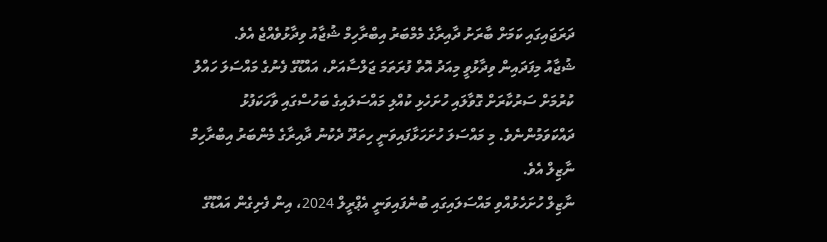ދަރަޖައިގައި ކަމަށް ބާރަށު ދާއިރާގެ މެމްބަރު އިބްރާހިމް ޝުޖާއު ވިދާޅުވެއްޖެ އެވެ.
ޝުޖާއު މިފަދައިން ވިދާޅުވީ މިއަދު އޮތް ފުރަތަމަ ޖަލްސާއަށް، އައްޑޫގެ ފެނުގެ މައްސަލަ ހައްލު ކުރުމަށް ސަރުކާރަށް ގޮވާލައި ހުށަހެޅި ކުއްލި މައްސަލައިގެ ބަހުސްގައި ވާހަކަފުޅު ދައްކަވަމުންނެވެ. މި މައްސަލަ ހުށަހަޅާފައިވަނީ ހިތަދޫ ދެކުނު ދާއިރާގެ މެންބަރު އިބްރާހިމް ނާޒިލް އެވެ.
ނާޒިލް ހުށަހެޅުއްވި މައްސަލައިގައި ބުނެފައިވަނީ އެޕްރީލް 2024، އިން ފެށިގެން އައްޑޫގެ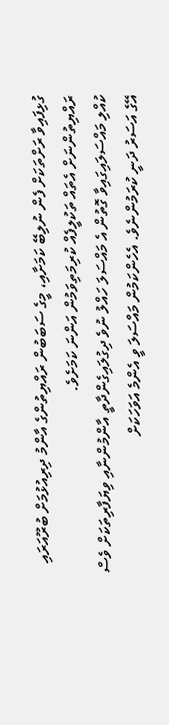ގުޅިފައިވާ ރަށްތަކަށް ފެން ނުލިބޭ ކަމަށާއި، މީގެ ސަބަބުން ރައްޔިތުންގެ އާންމު ދިރިއުޅުމަށް ބުރޫއަރައި ރައްޔިތުންނަށް އެތައް ތަކުލީފެއް ކުރިމަތިވަމުން އަންނަ ކަމަށެވެ.
ކުއްލި މައްސަލައިގައިވާ ގޮތުން އެ މައްސަލަ ހައްލު ނުވެ ދިގުލައިގެންދާތީ އާންމުންނާއި ވިޔަފާރިތަކަށް ވެސް އޭގެ އަސަރު ދަނީ ކުރަމުންނެވެ. އެހެންކަމުން މައްސަލަ ވީ އެންމެ އަވަހަކަށް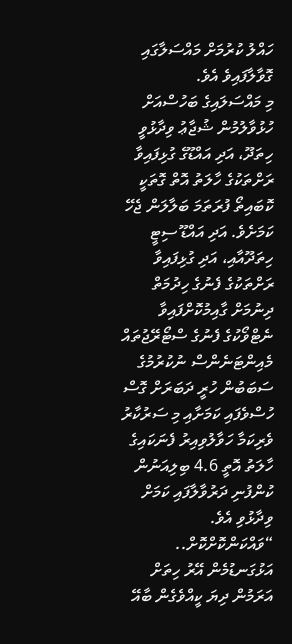ހައްލު ކުރުމަށް މައްސަލާގައި ގޮވާލާފައިވެ އެވެ.
މި މައްސަލައިގެ ބަހުސްއަށް ހުޅުވާލުމުން ޝުޖާޢު ވިދާޅުވީ ހިތަދޫ، އަދި އައްޑޫގެ ގުޅިފައިވާ ރަށްތަކުގެ ހާލަތު އޮތް ގޮތަކީ ކޮބައިތޯ ފުރަތަމަ ބަލާލަން ޖެހޭ ކަމަށެވެ. އަދި އައްޑޫ ސިޓީ ހިތަދޫއާއި، އަދި ގުޅިފައިވާ ރަށްތަކުގެ ފެނުގެ ހިދުމަތް ދިނުމަށް ގާއިމުކޮށްފައިވާ ނެޓްވޯކުގެ ފެނުގެ ސްޓޯރޭޖުތައް މެއިންޓަނެންސް ނުކުރުމުގެ ސަބަބުން ހުރީ ދަބަރަށް ގޮސް ހުސްވެފައި ކަމަށާއި މި ސަރުކާރު ވެރިކަމާ ހަވާލުވިއިރު ފެނަކައިގެ ހާލަތު އޮތީ 4.6 ބިލިއަނުން ކުންފުނި ދަރުވާލާފައި ކަމަށް ވިދާޅުވި އެވެ.
“ވައްކަންކޮށްކޮށް.. އަޅުގަނޑުމެން އޭރު ހިތަށް އަރަމުން ދިޔަ ކީއްވެގެން ބާއޭ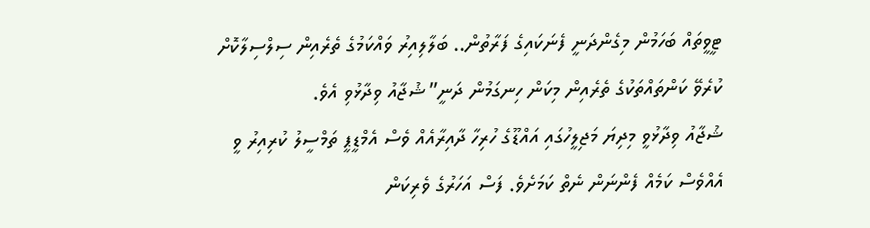ޓީވީތައް ބަހަމުން މިގެންދަނީ ފެނަކައިގެ ފަރާތުން.. ބަލާލިއިރު ވައްކަމުގެ ތެރެއިން ސިލްސިލާކޮށް ކުރެވޭ ކަންތައްތަކުގެ ތެރެއިން މިކަން ހިނގަމުން ދަނީ” ޝުޖާއު ވިދާޅުވި އެވެ.
ޝުޖާއު ވިދާޅުވީ މިދިޔަ މަޖިލީހުގައި އައްޑޫގެ ހުރިހާ ދާއިރާއެއް ވެސް އެމްޑީޕީ ތަމްސީލު ކުރިއިރު ވީ އެއްވެސް ކަމެއް ފެންނަން ނެތް ކަމަށެވެ. ފަސް އަހަރުގެ ވެރިކަން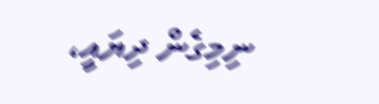ނިމިގެން ދިޔައީ،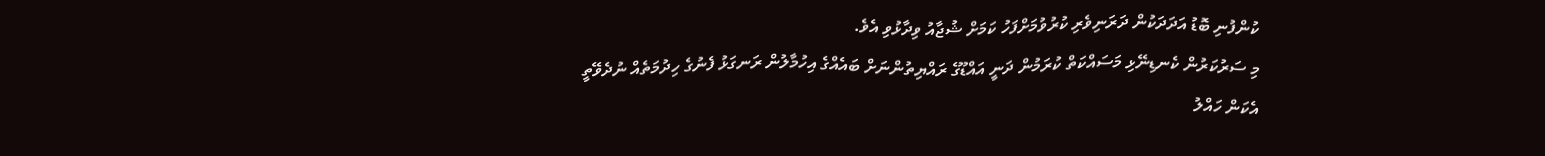ކުންފުނި ބޮޑު އަދަދަކުން ދަރަނިވެރި ކުރުވުމަށްފަހު ކަމަށް ޝުޖާއު ވިދާޅުވި އެވެ.
މި ސަރުކަރުން ކެނޑިނޭޅި މަސައްކަތް ކުރަމުން ދަނީ އައްޑޫގެ ރައްޔިތުންނަށް ބައެއްގެ އިހުމާލުން ރަނގަޅު ފެނުގެ ހިދުމަތެއް ނުދެވޭތީ އެކަން ހައްލު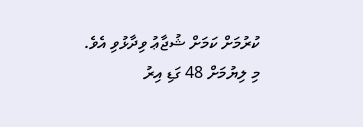ކުރުމަށް ކަމަށް ޝުޖާޢު ވިދާޅުވި އެވެ.
މި ލިޔުމަށް 48 ގަޑި އިރު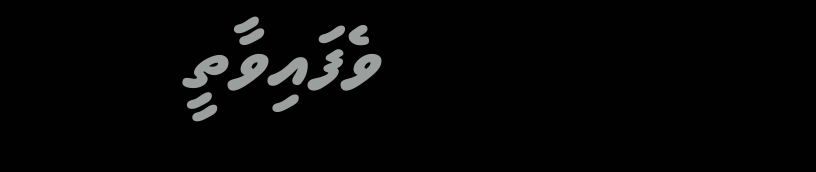ވެފައިވާތީ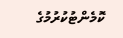ކޮމެންޓުކުރުމުގެ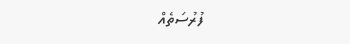ފުރުސަތެއް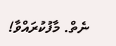ނެތް. މާފުކުރައްވާ!